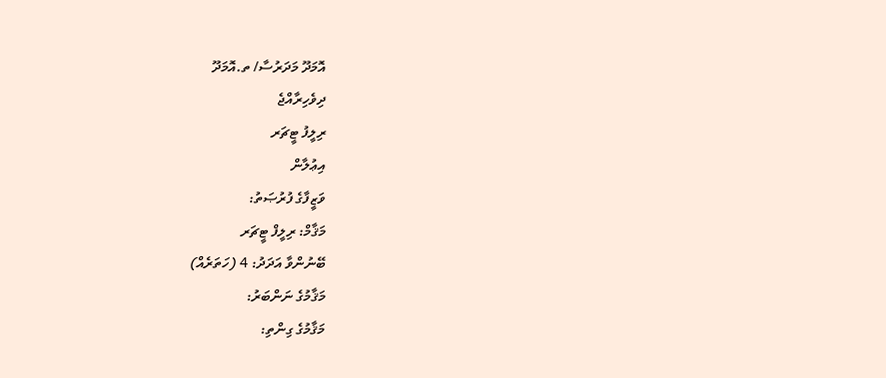އޮމަދޫ މަދަރުސާ/ ތ.އޮމަދޫ
ދިވެހިރާއްޖެ
ރިލީފު ޓީޗަރ
އިޢުލާން
ވަޒީފާގެ ފުރުޞަތު:
މަޤާމް: ރިލީފް ޓީޗަރ
ބޭނުންވާ އަދަދު: 4 (ހަތަރެއް)
މަޤާމުގެ ނަންބަރު:
މަޤާމުގެ ގިންތި: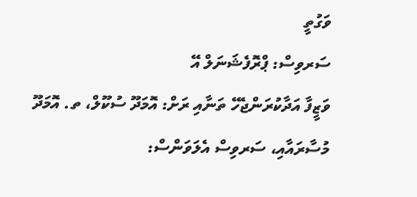ވަގުތީ
ސަރވިސް: ޕްރޮފެޝަނަލް އޭ
ވަޒީފާ އަދާކުރަންޖެހޭ ތަނާއި ރަށް: އޮމަދޫ ސުކޫލް، ތ. އޮމަދޫ
މުސާރައާއި، ސަރވިސް އެލަވަންސް: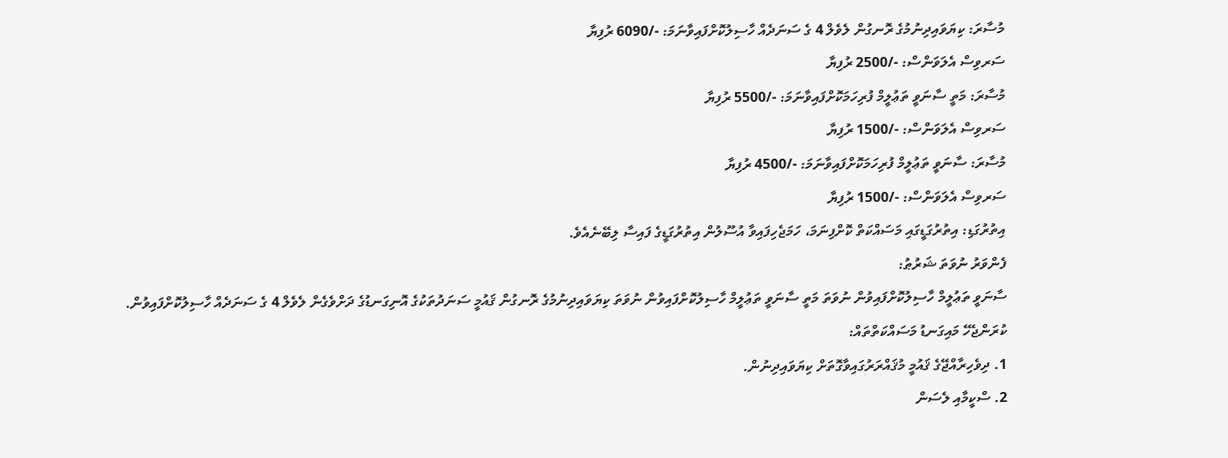މުސާރަ: ކިޔަވައިދިނުމުގެ ރޮނގުން ލެވެލް 4 ގެ ސަނަދެއް ހާސިލުކޮށްފައިވާނަމަ: -/6090 ރުފިޔާ
ސަރވިސް އެލަވަންސް: -/2500 ރުފިޔާ
މުސާރަ: މަތީ ސާނަވީ ތަޢުލީމް ފުރިހަމަކޮށްފައިވާނަމަ: -/5500 ރުފިޔާ
ސަރވިސް އެލަވަންސް: -/1500 ރުފިޔާ
މުސާރަ: ސާނަވީ ތަޢުލީމް ފުރިހަމަކޮށްފައިވާނަމަ: -/4500 ރުފިޔާ
ސަރވިސް އެލަވަންސް: -/1500 ރުފިޔާ
އިތުރުގަޑި: އިތުރުގަޑީގައި މަސައްކަތް ކޮށްފިނަމަ، ހަމަޖެހިފައިވާ އުސޫލުން އިތުރުގަޑީގެ ފައިސާ ލިބޭނެއެވެ.
ފެންވަރު ނުވަތަ ޝަރުޠު:
ސާނަވީ ތަޢުލީމް ހާސިލުކޮށްފައިވުން ނުވަތަ މަތީ ސާނަވީ ތަޢުލީމް ހާސިލުކޮށްފައިވުން ނުވަތަ ކިޔަވައިދިނުމުގެ ރޮނގުން ޤައުމީ ސަނަދުތަކުގެ އޮނިގަނޑުގެ ދަށްވެގެން ލެވެލް 4 ގެ ސަނަދެއް ހާސިލުކޮށްފައިވުން.
ކުރަންޖެހޭ މައިގަނޑު މަސައްކަތްތައް:
1. ދިވެހިރާއްޖޭގެ ޤައުމީ މުޤައްރަރުގައިވާގޮތަށް ކިޔަވައިދިނުން.
2. ސްކީމާއި ލެސަން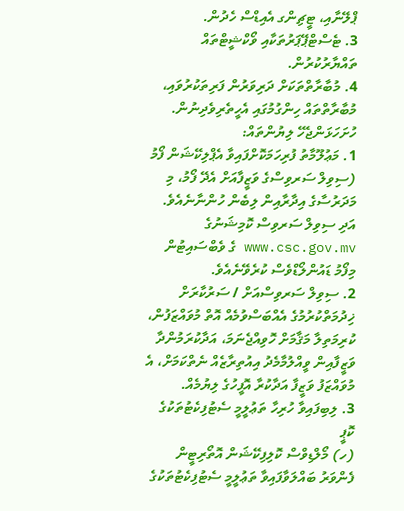ޕްލޭނާއި، ޓީޗިންގ އެއިޑްސް ހެދުން.
3. ޓެސްޓްޕޭޕަރުތަކާއި ވޯކްޝީޓްތައް ތައްޔާރުކުރުން.
4. މުބާރާތްތަކަށް ދަރިވަރުން ފަރިތަކުރުވައި، މުބާރާތްތައް ހިންގުމުގައި އެހީތެރިވެދިނުން.
ހުށަހަޅަންޖެހޭ ލިޔުންތައް:
1. މަޢުލޫމާތު ފުރިހަމަކޮށްފައިވާ އެޕްލިކޭޝަން ފޯމު (ސިވިލް ސަރވިސްގެ ވަޒީފާއަށް އެދޭ ފޯމު، މި މަދަރުސާގެ އިދާރާއިން ލިބެން ހުންނާނެއެވެ. އަދި ސިވިލް ސަރވިސް ކޮމިޝަނުގެ www.csc.gov.mv ގެ ވެބްސައިޓުން މިފޯމު ޑައުންލޯޑްވެސް ކުރެވޭނެއެވެ.
2. ސިވިލް ސަރވިސްއަށް / ސަރުކާރަށް ޚިދުމަތްކުރުމުގެ އެއްބަސްވުމެއް އޮތް މުވައްޒަފުން، ކުރިމަތިލާ މަޤާމަށް ހޮވިއްޖެނަމަ، އަދާކުރަމުންދާ ވަޒީފާއިން ވީއްލުމާމެދު އިއުތިރާޒެއް ނެތްކަމަށް، އެ މުވައްޒަފު ވަޒީފާ އަދާކުރާ އޮފީހުގެ ލިޔުމެއް.
3. ލިބިފައިވާ ހުރިހާ ތަޢުލީމީ ސެޓުފިކެޓުތަކުގެ ކޮޕީ
(ހ) މޯލްޑިވްސް ކޮލިފިކޭޝަން އޮތޯރިޓީން ފެންވަރު ބައްލަވާފައިވާ ތަޢުލީމީ ސެޓުފިކެޓުތަކުގެ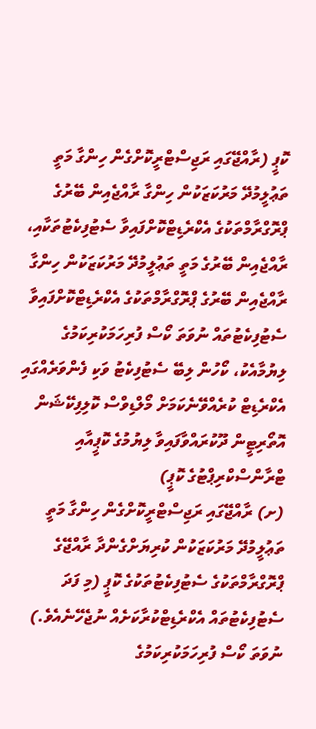ކޮޕީ (ރާއްޖޭގައި ރަޖިސްޓްރީކޮށްގެން ހިންގާ މަތީ ތަޢުލީމުދޭ މަރުކަޒަކުން ހިންގާ ރާއްޖެއިން ބޭރުގެ ޕްރޮގްރާމްތަކުގެ އެކްރެޑިޓްކޮށްފައިވާ ސެޓުފިކެޓުތަކާއި، ރާއްޖެއިން ބޭރުގެ މަތީ ތަޢުލީމުދޭ މަރުކަޒަކުން ހިންގާ ރާއްޖެއިން ބޭރުގެ ޕްރޮގްރާމްތަކުގެ އެކްރެޑިޓްކޮށްފައިވާ ސެޓުފިކެޓުތައް ނުވަތަ ކޯސް ފުރިހަމަކުރިކަމުގެ ލިޔުމާއެކު، ކޯހުން ލިބޭ ސެޓުފިކެޓު ވަކި ފެންވަރެއްގައި އެކްރެޑިޓް ކުރެއްވޭނެކަމަށް މޯލްޑިވްސް ކޮލިފިކޭޝަން އޮތޯރިޓީން ދޫކުރައްވާފައިވާ ލިޔުމުގެ ކޮޕީއާއި ޓްރާންސްކްރިޕްޓުގެ ކޮޕީ)
(ށ) ރާއްޖޭގައި ރަޖިސްޓްރީކޮށްގެން ހިންގާ މަތީ ތަޢުލީމުދޭ މަރުކަޒަކުން ކުރިޔަށްގެންދާ ރާއްޖޭގެ ޕްރޮގްރާމްތަކުގެ ސެޓުފިކެޓުތަކުގެ ކޮޕީ (މި ފަދަ ސެޓުފިކެޓުތައް އެކްރެޑިޓްކުރާކަށެއް ނުޖެހޭނެއެވެ.) ނުވަތަ ކޯސް ފުރިހަމަކުރިކަމުގެ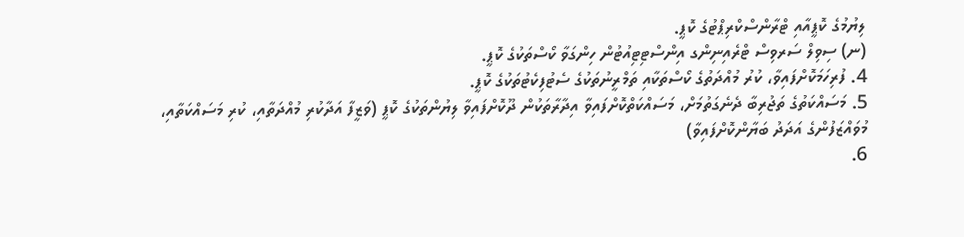ލިޔުމުގެ ކޮޕީއާއި ޓްރާންސްކްރިޕްޓުގެ ކޮޕީ.
(ނ) ސިވިލް ސަރވިސް ޓްރެއިނިންގ އިންސްޓިޓިއުޓުން ހިންގަވާ ކޯސްތަކުގެ ކޮޕީ.
4. ފުރިހަމަކޮށްފައިވާ، ކުރު މުއްދަތުގެ ކޯސްތަކާއި ތަމްރީނުތަކުގެ ސެޓުފިކެޓުތަކުގެ ކޮޕީ.
5. މަސައްކަތުގެ ތަޖުރިބާ ދެނެގަތުމަށް، މަސައްކަތްކޮށްފައިވާ އިދާރާތަކުން ދޫކޮށްފައިވާ ލިޔުންތަކުގެ ކޮޕީ (ވަޒީފާ އަދާކުރި މުއްދަތާއި، ކުރި މަސައްކަތާއި، މުވައްޒަފުންގެ އަދަދު ބަޔާންކޮށްފައިވާ)
6.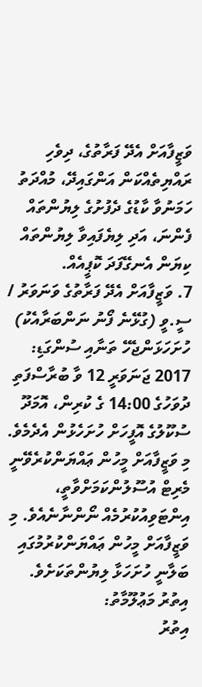ވަޒީފާއަށް އެދޭ ފަރާތުގެ، ދިވެހި ރައްޔިތެއްކަން އަންގައިދޭ، މުއްދަތު ހަމަނުވާ ކާޑުގެ ދެފުށުގެ ލިޔުންތައް ފެންނަ، އަދި ލިޔެފައިވާ ލިޔުންތައް ކިޔަން އެނގޭފަދަ ކޮޕީއެއް.
7. ވަޒީފާއަށް އެދޭ ފަރާތުގެ ވަނަވަރު / ސީ.ވީ (ގުޅޭނެ ފޯނު ނަންބަރާއެކު)
ހުށަހަޅަންޖެހޭ ތަނާއި ސުންގަޑި:
2017 ޖަނަވަރީ 12 ވާ ބުރާސްފަތި ދުވަހުގެ 14:00 ގެ ކުރިން، އޮމަދޫ ސުކޫލުގެ އޮފީހަށް ހުށަހެޅުން އެދެމެވެ. މި ވަޒީފާއަށް މީހުން ޢައްޔަންކުރެވޭނީ މެރިޓް އުސޫލުންކަމަށްވާތީ، އިންޓަވިއުކުރުމެއް ނޯންނާނެއެވެ. މި ވަޒީފާއަށް މީހުން ޢައްޔަންކުރުމުގައި ބަލާނީ ހުށަހަޅާ ލިޔުންތަކަށެވެ.
އިތުރު މަޢުލޫމާތު:
އިތުރު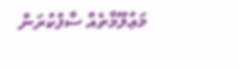މަޢުލޫމާތެއް ސާފުކުރަން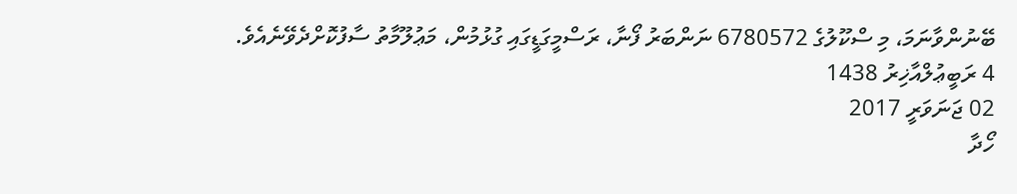ބޭނުންވާނަމަ، މި ސްކޫލުގެ 6780572 ނަންބަރު ފޯނާ، ރަސްމީގަޑީގައި ގުޅުމުން، މަޢުލޫމާތު ސާފުކޮށްދެވޭނެއެވެ.
4 ރަބީޢުލްއާޚިރު 1438
02 ޖަނަވަރީ 2017
ހޯދާ